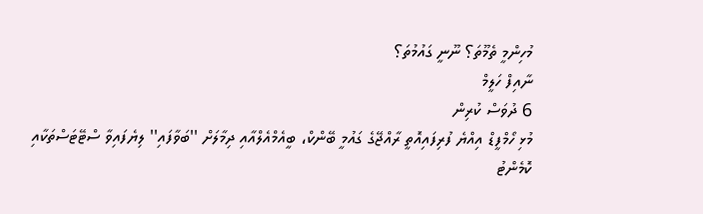މުހިންމީ ތެމޫތަ؟ ނޫނީ ގައުމުތަ؟
ނާއިފް ހަލީމް
6 ދުވަސް ކުރިން
މުޅި ހޯމްފީޑް އިއްޔެ ފުރިފައިއޮތީ ރާއްޖޭގެ ގައުމީ ބޭންކް، ބީއެމްއެލްއާއި ދިމާލަށް ''ބަވާފައި'' ލިޔެފައިވާ ސްޓޭޓަސްތަކާއި ކޮމެންޓު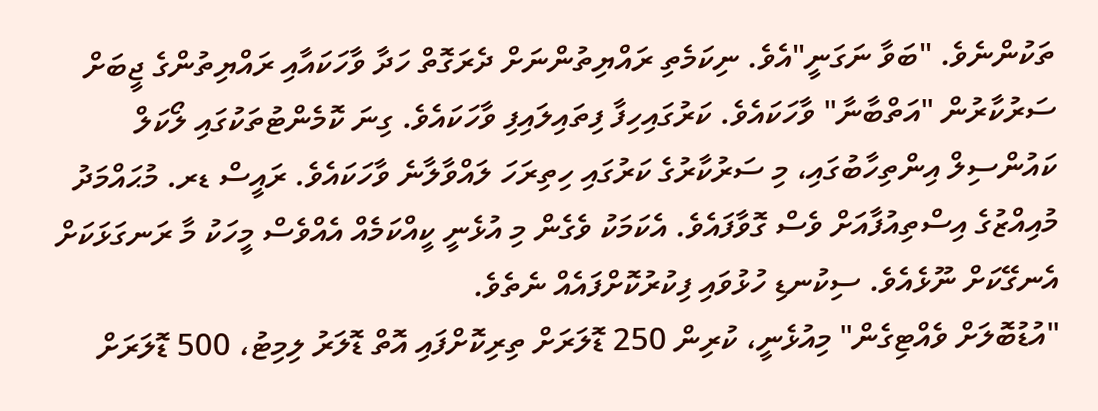ތަކުންނެވެ. "ބަވާ ނަގަނީ"އެވެ. ނިކަމެތި ރައްޔިތުންނަށް ދެރަގޮތް ހަދާ ވާހަކައާއި ރައްޔިތުންގެ ޖީބަށް ސަރުކާރުން "އަތްބާނާ" ވާހަކައެވެ. ކަރުގައިހިފާ ފިތައިލައިފި ވާހަކައެވެ. ގިނަ ކޮމެންޓުތަކުގައި ލޯކަލް ކައުންސިލް އިންތިހާބުގައި، މި ސަރުކާރުގެ ކަރުގައި ހިތިރަހަ ލައްވާލާނެ ވާހަކައެވެ. ރައީސް ޑރ. މުޙައްމަދު މުއިއްޒުގެ އިސްތިއުފާއަށް ވެސް ގޮވާފައެވެ. އެކަމަކު ވެގެން މި އުޅެނީ ކީއްކަމެއް އެއްވެސް މީހަކު މާ ރަނގަޅަކަށް އެނގޭކަށް ނޫޅެއެވެ. ސިކުނޑި ހުޅުވައި ފިކުރުކޮށްފައެއް ނެތެވެ.
"އުޑުބޮލަށް ވެއްޓިގެން" މިއުޅެނީ، ކުރިން 250 ޑޮލަރަށް ތިރިކޮށްފައި އޮތް ޑޮލަރު ލިމިޓު، 500 ޑޮލަރަށް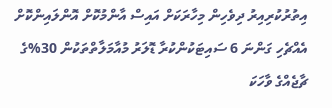އިތުރުކުރިއިރު ދިވެހިން މިހާރަކަށް އައިސް އާންމުކޮށް އޮންލައިންކޮށް އެއްޗެހި ގަންނަ 6 ސައިޓަކުންކުރާ ޑޮލަރު މުއާމަލާތްތަކުން 30%ގެ ޗާޖެއްގެ ވާހަކަ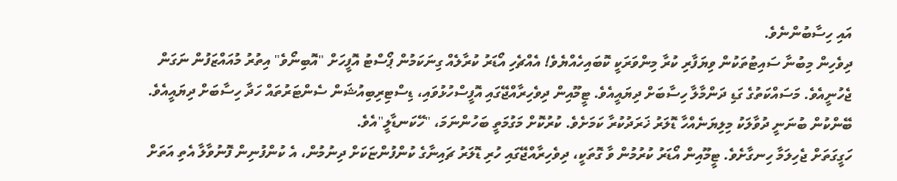އައި ހިސާބުންނެވެ.
ދިވެހިން މިބުނާ ސައިޓުތަކުން ވިޔަފާރި ކުރާ މިންވަރަކީ ކޮބައިހެއްޔެވެ! އެއްޗެހި އޯޑަރު ކުރާލެއް ގިނަކަމުން ޕޯސްޓު އޮފީހަށް "އޮބިނޯވެ" އިތުރު މުއައްޒަފުން ނަގަން ޖެހުނީއެވެ. މަސައްކަތުގެ ގަޑި ދަންމާލާ ހިސާބަށް ދިޔައީއެވެ. ޓީމޫއިން ދިވެހިރާއްޖޭގައި އޮފީސްހުޅުވައި، ޑިސްޓިރިބިއުޝަން ސެންޓަރުތައް ހަދާ ހިސާބަށް ދިޔައީއެވެ. ބޭންކުން ބުނަނީ ދުވާލަކު މިލިޔަނެއްހާ ޑޮލަރު ޚަރަދުކުރާ ކަމަށެވެ. ކުރުކޮށް މަގުމަތީ ބަހުންނަމަ، "ހޭކަނޑާލީ"އެވެ.
ހަގީގަތަށް ޖެހިލަމާ ހިނގާށެވެ. ޓީމޫއިން އޯޑަރު ކުރުމުން ވާ ގޮތަކީ، ދިވެހިރާއްޖޭގައި ހުރި ޑޮލަރު ޗައިނާގެ ކުންފުންޏަކަށް ދިނުމުން، އެ ކުންފުނިން ފޮނުވާލާ އެތި އަތަށް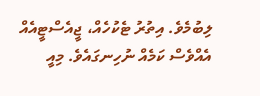ލިބުމެވެ. އިތުރު ޓެކުހެއް، ޖީއެސްޓީއެއް އެއްވެސް ކަމެއް ނުހިނގައެވެ. މިއީ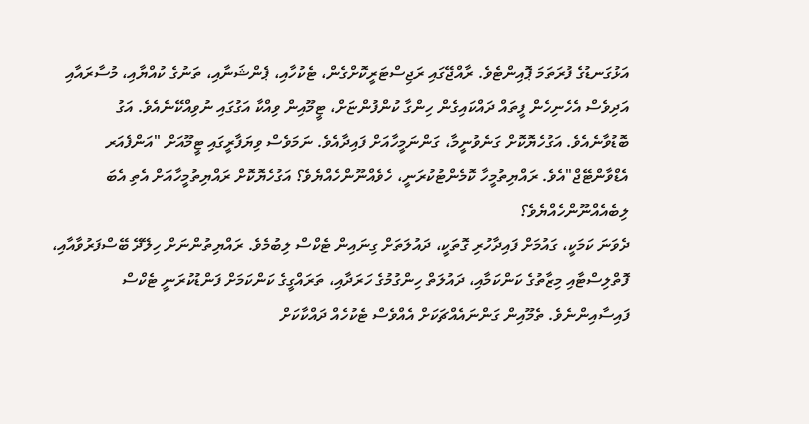އަޅުގަނޑުގެ ފުރަތަމަ ޕޮއިންޓެވެ. ރާއްޖޭގައި ރަޖިސްޓަރީކޮށްގެން، ޓެކުހާއި، ޕެންޝަނާއި، ތަނުގެ ކުއްޔާއި، މުސާރައާއި އަދިވެސް އެހެނިހެން ފީތައް ދައްކައިގެން ހިންގާ ކުންފުންޏަށް، ޓީމޫއިން ވިއްކާ އަގުގައި ނުވިއްކޭނެއެވެ. އަގު ބޮޑުވާނެއެވެ. އަގުހެޔޮކޮށް ގަނެވުނީމާ، ގަންނަމީހާއަށް ފައިދާއެވެ. ނަމަވެސް ވިޔަފާރީގައި ޓީމޫއަށް "އަންފެއަރ އެޑްވާންޓޭޖް"އެވެ. ރައްޔިތުމީހާ ކޮމެންޓުކުރަނީ، ހެވެއްނޫންހެއްޔެވެ؟ އަގުހެޔޮކޮށް ރައްޔިތުމީހާއަށް އެތި އެބަ ލިބެއެއްނޫންހެއްޔެވެ؟
ދެވަނަ ކަމަކީ، ގައުމަށް ފައިދާހުރި ގޮތަކީ، ދައުލަތަށް ގިނައިން ޓެކްސް ލިބުމެވެ. ރައްޔިތުންނަށް ހިލޭދޭ ބޭސްފަރުވާއާއި، ފޮތްލިސްޓާއި މިޒާތުގެ ކަންކަމާއި، ދައުލަތް ހިންގުމުގެ ހަރަދާއި، ތަރައްގީގެ ކަންކަމަށް ފަންޑުކުރަނީ ޓެކްސް ފައިސާއިންނެވެ. ތެމޫއިން ގަންނައެއްޗަކަށް އެއްވެސް ޓެކުހެއް ދައްކާކަށް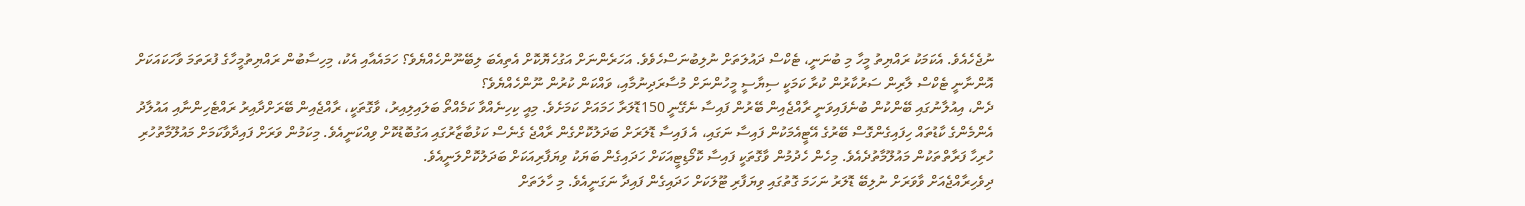ނުޖެހެއެވެ. އެކަމަކު ރައްޔިތު މީހާ މި ބުނަނީ، ޓެކްސް ދައުލަތަށް ނުލިބުނަސްހެވެވެ. އަހަރެންނަށް އަގުހެޔޮކޮށް އެތިއެބަ ލިބޭނޫންހެއްޔެވެ؟ ހަމައެއާއި އެކު، މިހިސާބުން ރައްޔިތުމީހާގެ ފުރަތަމަ ވާހަކައަކަށް އޮންނާނީ ޓެކްސް ލާރިން ސަރުކާރުން ކުރާ ކަމަކީ ސިޔާސީ މީހުންނަށް މުސާރަދިނުމާއި، ވައްކަން ކުރުން ނޫންހެއްޔެވެ؟
ދެން، އިއުލާނުގައި ބޭންކުން ބުނެފައިވަނީ ރާއްޖެއިން ބޭރުން ފައިސާ ނެގޭނީ 150ޑޮލަރާ ހަމައަށް ކަމަށެވެ. މިއީ ކިހިނެއްވާ ކަމެއްތޯ ބަލައިލިއިރު، ވާގޮތަކީ، ރާއްޖެއިން ބޭރަށްދާއިރު ރައްޓެހިންނާއި އައުލާދު އެންމެންގެ ކާޑުތައް ހިފައިގެންގޮސް ބޭރުގެ އޭޓީއެމަކުން ފައިސާ ނަގައި، އެ ފައިސާ ޑޮލަރަށް ބަދަލުކޮށްގެން ރާއްޖެ ގެނެސް ކަޅުބާޒާރުގައި އަގުބޮޑުކޮށް ވިއްކަނީއެވެ. މިކަމުން ވަރަށް ފައިދާވާކަމަށް މައުލޫމާތުހުރި ހުރިހާ ފަރާތްތަކުން މައުލޫމާތުދެއެވެ. މިހެން ހެދުމުން ވާގޮތަކީ ފައިސާ ކޮމޯޑިޓީއަކަށް ހަދައިގެން ބަޔަކު ވިޔަފާރިއަކަށް ބަދަލުކޮށްލަނީއެވެ.
ދިވެހިރާއްޖެއަށް ވާވަރަށް ނުލިބޭ ޑޮލަރު ނަހަމަ ގޮތުގައި ވިޔަފާރި ޓޫލަކަށް ހަދައިގެން ފައިދާ ނަގަނީއެވެ. މި ހާލަތަށް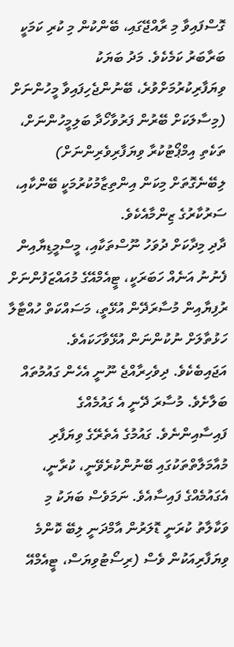ގޮސްފައިވާ މި ރާއްޖޭގައި، ބޭންކުން މި ކުރި ކަމަކީ ބަރާބަރު ކަމެކެވެ. މަދު ބަޔަކު ވިޔަފާރިކުރުމަށްވުރެ، ބޭނުންޖެހިފައިވާ މީހުންނަށް (މިސާލަކަށް ބޭރުން ފަރުވާހޯދާ ބަލިމީހުންނަށް، ތަކެތި އިމްޕޯޓުކުރާ ވިޔަފާރިވެރިންނަށް) ލިބޭނެގޮތަށް މިކަން އިންތިޒާމުކުރުމަކީ ބޭންކާއި، ސަރުކާރުގެ ޒިންމާއެކެވެ.
ދާދި މިދާކަށް ދުވަހު ނޫސްތަކާއި، މީސްމީޑިޔާއިން ފެނުނު އަނެއް ހަބަރަކީ، ޓީއެމްއޭގެ މުއައްޒަފުންނަށް ރުފިޔާއިން މުސާރަދޭން އުޅޭތީ، މަސައްކަތް ހުއްޓާލާ ހަޅުތާލަށް ނުކުންނަން އުޅޭވާހަކައެވެ. އަޖައިބެކެވެ. ދިވެހިރާއްޖެ ނޫނީ އެހެން ގައުމުތައް ބަލާށެވެ. މުސާރަ ދޭނީ އެ ގައުމެއްގެ ފައިސާއިންނެވެ. ގައުމުގެ އެތެރޭގެ ވިޔަފާރި މުއާމަލާތްތަކުގައި ބޭނުންކުރެވޭނީ، ކުރާނީ، އެގައުމެއްގެ ފައިސާއެވެ. ނަމަވެސް ބަޔަކު މި ވަކާލާތު ކުރަނީ ޑޮލަރުން އާމްދަނީ ލިބޭ ކޮންމެ ވިޔަފާރިއަކުން ވެސް (ރިސޯޓުވިޔަސް، ޓީއެމްއޭ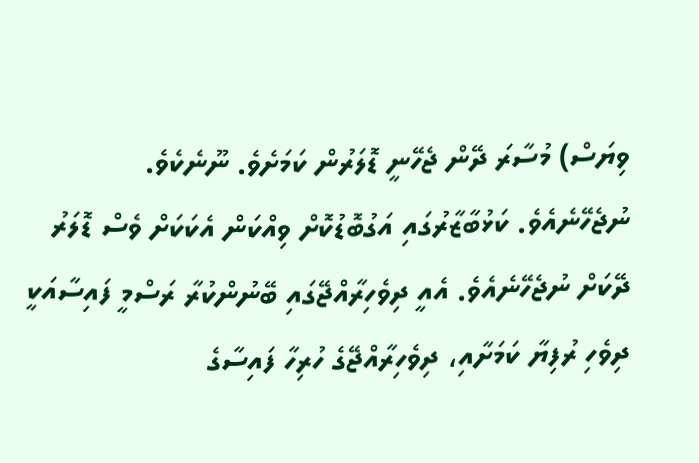ވިޔަސް) މުސާރަ ދޭން ޖެހޭނީ ޑޮލަރުން ކަމަށެވެ. ނޫނެކެވެ. ނުޖެހޭނެއެވެ. ކަޅުބާޒާރުގައި އަގުބޮޑުކޮށް ވިއްކަން އެކަކަށް ވެސް ޑޮލަރު ދޭކަށް ނުޖެހޭނެއެވެ. އެއީ ދިވެހިރާއްޖޭގައި ބޭނުންކުރާ ރަސްމީ ފައިސާއަކީ ދިވެހި ރުފިޔާ ކަމަށާއި، ދިވެހިރާއްޖޭގެ ހުރިހާ ފައިސާގެ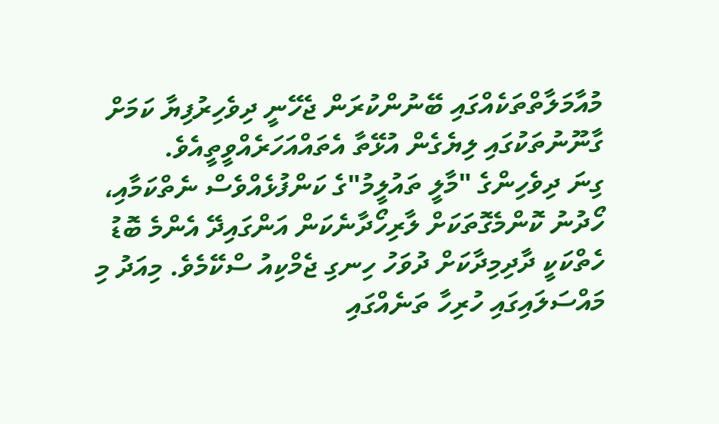މުއާމަލާތްތަކެއްގައި ބޭނުންކުރަން ޖެހޭނީ ދިވެހިރުފިޔާ ކަމަށް ގާނޫނުތަކުގައި ލިޔެގެން އުޅޭތާ އެތައްއަހަރެއްވީތީއެވެ.
ގިނަ ދިވެހިންގެ "މާލީ ތައުލީމު"ގެ ކަންފުޅެއްވެސް ނެތްކަމާއި، ހޯދުނު ކޮންމެގޮތަކަށް ލާރިހޯދާނެކަން އަންގައިދޭ އެންމެ ބޮޑު ހެތްކަކީ ދާދިމިދާކަށް ދުވަހު ހިނގި ޖެމްކިއު ސްކޭމެވެ. މިއަދު މި މައްސަލައިގައި ހުރިހާ ތަނެއްގައި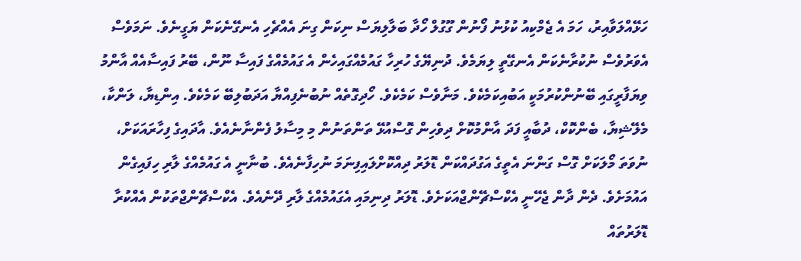ހަޅޭއްލަވާއިރު، ހަމަ އެ ޖެމްކިއު ކުޅުނު ފޯނުން ގޫގުލް ހޯދާ ބަލާލިޔަސް ނިކަން ގިނަ އެއްޗެހި އެނގޭނެކަން ޔަގީނެވެ. ނަމަވެސް އެވަރުވެސް ނުކުރާނެކަން އެނގޭތީ ލިޔަމެވެ. ދުނިޔޭގެ ހުރިހާ ގައުމެއްގައިހެން އެ ގައުމެއްގެ ފައިސާ ނޫން، ބޭރު ފައިސާއެއް އާންމު ވިޔަފާރީގައި ބޭނުންކުރުމަކީ އަބުއިކަމެކެވެ. މަނާވެސް ކަމެކެވެ. ހޯދިގޮތެއް ނުބުނެފިއްޔާ އަދަބުލިބޭ ކަމެކެވެ. އިންޑިޔާ، ލަންކާ، މެލޭޝިޔާ، ބެންކޮކް، ދުބާއީ ފަދަ އާންމުކޮށް ދިވެހިން ގޮސްއުޅޭ ތަންތަނުން މި މިސާލު ފެންނާނެއެވެ. އާދައިގެ ފިހާރައަކަށް، ނުވަތަ މޯލަކަށް ގޮސް ގަންނަ އެތީގެ އަގުދައްކަން ޑޮލަރު ދިއްކޮށްލައިފިނަމަ ނުހިފާނެއެވެ. ބުނާނީ އެ ގައުމެއްގެ ލާރި ހިފައިގެން އައުމަށެވެ. ދެން ދާން ޖެހޭނީ އެކްސްޗޭންޖްއަކަށެވެ. ޑޮލަރު ދިނިމައި އެގައުމެއްގެ ލާރި ދޭނެއެވެ. އެކްސްޗޭންޖްތަކުން އެއްކުރާ ޑޮލަރުތައް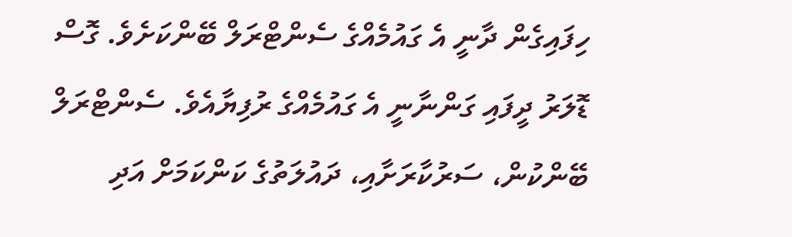ހިފައިގެން ދާނީ އެ ގައުމެއްގެ ސެންޓްރަލް ބޭންކަށެވެ. ގޮސް ޑޮލަރު ދީފައި ގަންނާނީ އެ ގައުމެއްގެ ރުފިޔާއެވެ. ސެންޓްރަލް ބޭންކުން، ސަރުކާރަށާއި، ދައުލަތުގެ ކަންކަމަށް އަދި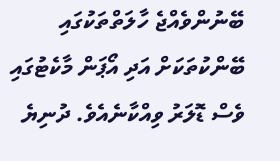ބޭނުންވެއްޖެ ހާލަތްތަކުގައި ބޭންކުތަކަށް އަދި އޯޕަން މާކެޓުގައި ވެސް ޑޮލަރު ވިއްކާނެއެވެ. ދުނިޔެ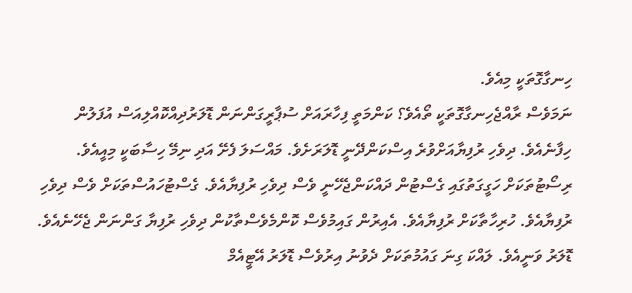ހިނގާގޮތަކީ މިއެވެ.
ނަމަވެސް ރާއްޖެހިނގާގޮތަކީ ތޯއެވެ؟ ކަންމަތީ ފިހާރައަށް ސުޕާރީގަންނަން ޑޮލަރުދިއްކޮއްލިއަސް އުފަލުން ހިފާނެއެވެ. ދިވެހި ރުފިޔާއަށްވުރެ އިސްކަންދޭނީ ޑޮލަރަށެވެ. މައްސަލަ ފެށޭ އަދި ނިމޭ ހިސާބަކީ މިއީއެވެ. ރިސޯޓުތަކަށް ހަގީގަތުގައި ގެސްޓުން ދައްކަންޖެހޭނީ ވެސް ދިވެހި ރުފިޔާއެވެ. ގެސްޓުހައުސްތަކަށް ވެސް ދިވެހި ރުފިޔާއެވެ. ހުރިހާތާކަށް ރުފިޔާއެވެ. އެއިރުން ގައިމުވެސް ކޮންމެވެސްތާކުން ދިވެހި ރުފިޔާ ގަންނަން ޖެހޭނެއެވެ. ޑޮލަރު ވަނީއެވެ. ލައްކަ ގިނަ ގައުމުތަކަށް ދެވުނު އިރުވެސް ޑޮލަރު އޭޓީއެމް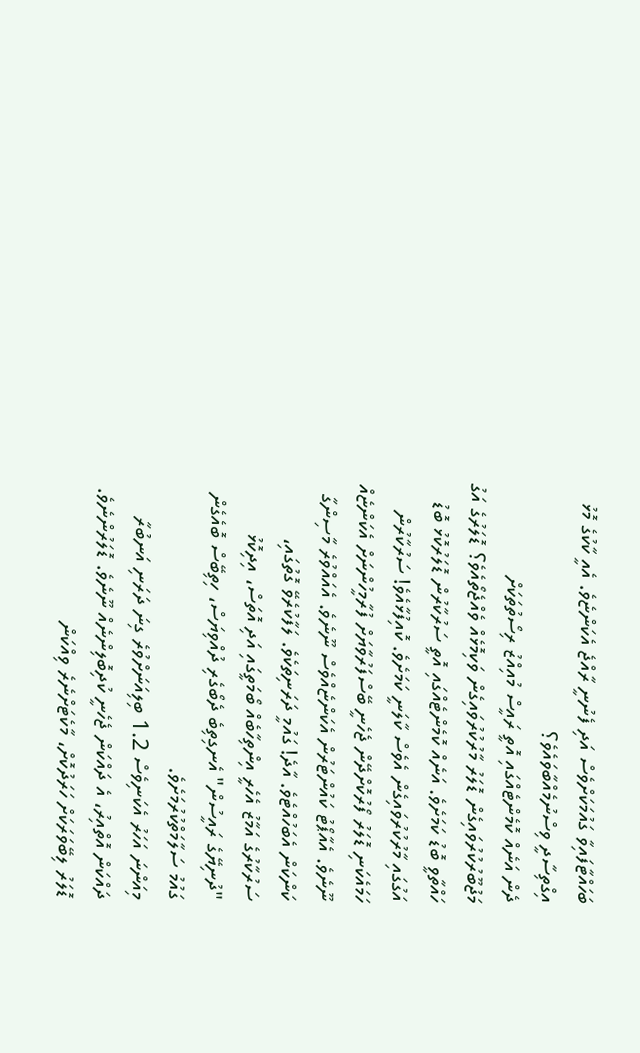ބަހައްޓާފައިވާ ގައުމަކަށްވެސް އަދި ފެނުނީ ރާއްޖެ އެކަންޏެވެ. އެއީ ކާކުގެ މޮޅު އިގްތިސާދީ ވިސްނުމެއްބާވައެވެ؟
ދެން އަނެއް ކޮމެންޓެއްގައި އޮތީ ރައީސް މުއިއްޒު ރިސޯތުތަކަށް މަޖުބޫރުކުރުވައިގެން ޑޮލަރު މާރުކުރުވައިގެން ވަކިމޮޅެއް ވެއްޖެތޯއެވެ؟ ޑޮލަރުގެ އަގު ހައްތާވީ ބޮޑު ކަމަށެވެ. އަނެއް ކޮމެންޓެއްގައި އޮތީ ސަރުކާރުން ޑޮލަރުކޮޅު ބޮޑު އަގުގައި މާރުކުރުވައިގެން އެވެސް ކާލަނީ ކަމަށެވެ. ކޮއިފުޅާއެވެ! ސަރުކާރުން ހަމައެކަނި ޑޮލަރު ފޯރުކޮށްދޭން ޖެހެނީ ބޭސްފަރުވާޔަށް ފުރާމީހުންނަށް އެކަންޏެއް ނޫނެވެ. އެއާޕޯޓު ކައުންޓަރުން އެކަންޏެއްވެސް ނޫނެވެ. އެއައްވުރެ މާސިންގާ ކަންކަން އެބަހުއްޓެވެ. އާދެ! ގައުމީ ދަރަނިތަކެވެ. ލަފާކުރެވޭ ގޮތުގައި، ސަރުކާރުގެ އަމާޒު އެހެރީ އިންތިހާބެއް ބޯމަތީގައި އަދި އޮތަސް، އިދިކޮޅު "ދުނިޔޭގެ ރައީސުން" އެނގިތިބެ ދެބޯގެރި ދުއްވިޔަސް، ހިތިބޭސް ބޮއެގެން ގައުމު ސަލާމަތްކުރުމަށެވެ.
މިއަންނަ އަހަރު އެކަނިވެސް 1.2 ބިލިއަނަށްވުރެ ގިނަ ދަރަނި އަނބުރާ ދައްކަން އޮތްއިރު، އެ ދައްކަން ޖެހެނީ ކުދިބޮލިންނެއް ނޫނެވެ. ޑޮލަރުންނެވެ. ޑޮލަރު ލިބޭވަރަކަށް ހަރަދުކޮށް، މާކެޓަށްނެރެ ވިއްކަން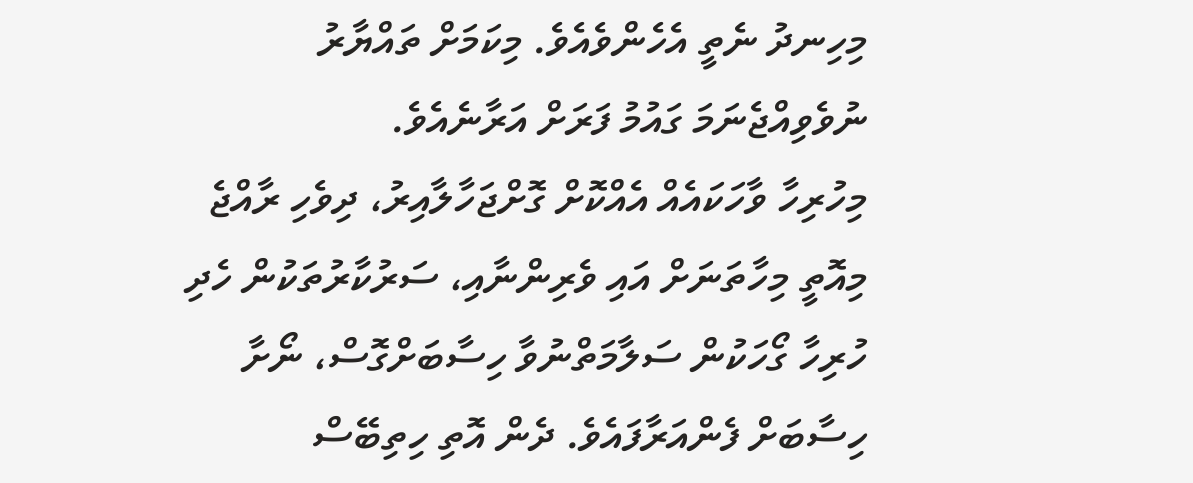މިހިނދު ނެތީ އެހެންވެއެވެ. މިކަމަށް ތައްޔާރު ނުވެވިއްޖެނަމަ ގައުމު ފަރަށް އަރާނެއެވެ.
މިހުރިހާ ވާހަކައެއް އެއްކޮށް ގޮށްޖަހާލާއިރު، ދިވެހި ރާއްޖެ މިއޮތީ މިހާތަނަށް އައި ވެރިންނާއި، ސަރުކާރުތަކުން ހެދި ހުރިހާ ގޯހަކުން ސަލާމަތްނުވާ ހިސާބަށްގޮސް، ނޯށާ ހިސާބަށް ފެންއަރާފައެވެ. ދެން އޮތި ހިތިބޭސް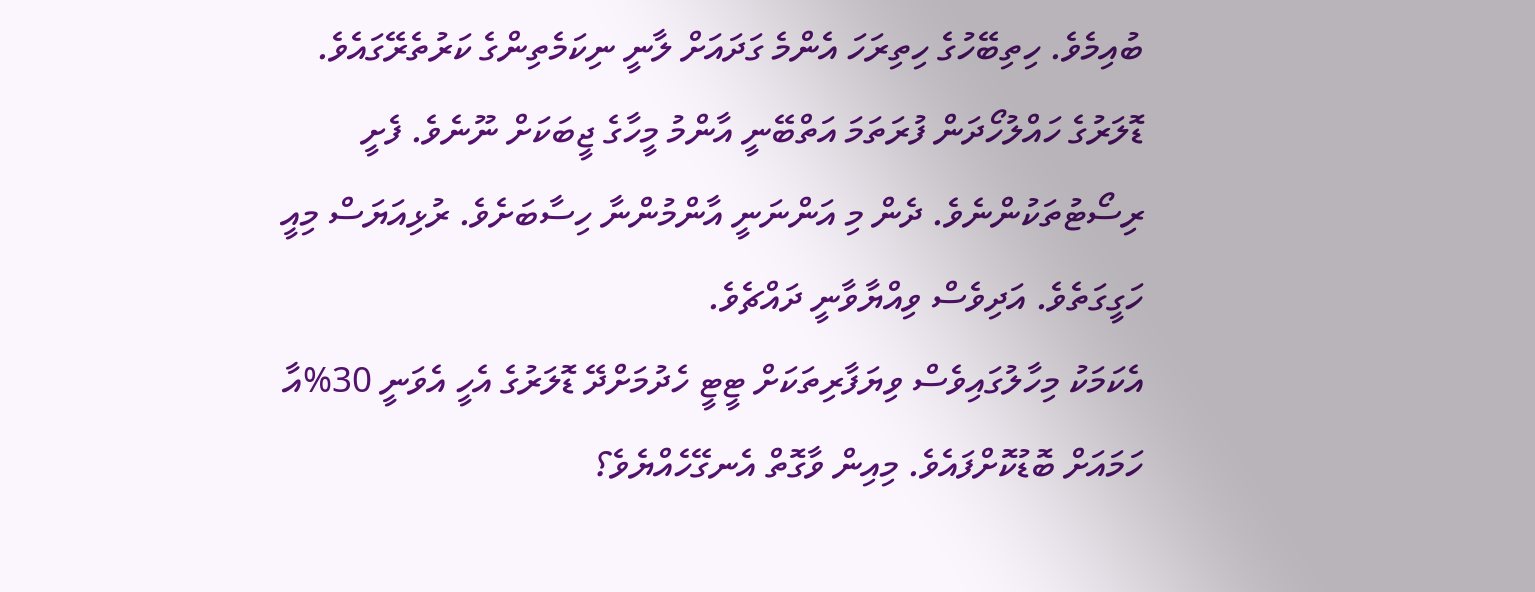ބުއިމެވެ. ހިތިބޭހުގެ ހިތިރަހަ އެންމެ ގަދައަށް ލާނީ ނިކަމެތިންގެ ކަރުތެރޭގައެވެ. ޑޮލަރުގެ ހައްލުހޯދަން ފުރަތަމަ އަތްބޭނީ އާންމު މީހާގެ ޖީބަކަށް ނޫނެވެ. ފެށީ ރިސޯޓުތަކުންނެވެ. ދެން މި އަންނަނީ އާންމުންނާ ހިސާބަށެވެ. ރުޅިއަޔަސް މިއީ ހަގީގަތެވެ. އަދިވެސް ވިއްޔާވާނީ ދައްޗެވެ.
އެކަމަކު މިހާލުގައިވެސް ވިޔަފާރިތަކަށް ޓީޓީ ހެދުމަށްދޭ ޑޮލަރުގެ އެހީ އެވަނީ 30%އާ ހަމައަށް ބޮޑުކޮށްފައެވެ. މިއިން ވާގޮތް އެނގޭހެއްޔެވެ؟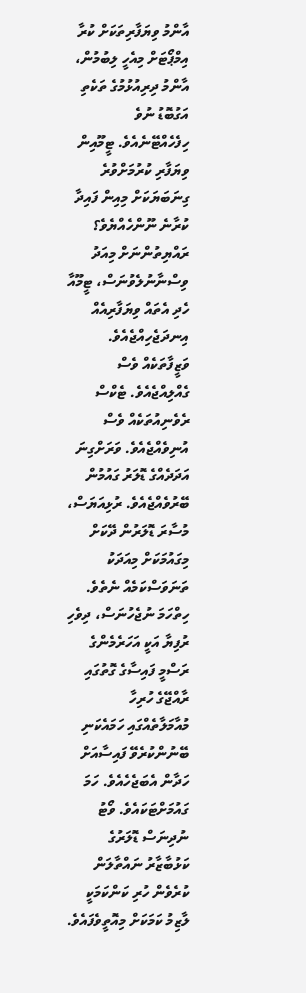އާންމު ވިޔަފާރިތަކަށް ކުރާ އިމްޕޯޓަށް މިއެހީ ލިބުމުން، އާންމު ދިރިއުޅުމުގެ ތަކެތި އަގުބޮޑު ނުވެ ހިފެހެއްޓޭނެއެވެ. ޓީމޫއިން ވިޔަފާރި ކުރުމަށްވުރެ ގިނަބަޔަކަށް މިއިން ފައިދާ ކުރާނެ ނޫންހެއްޔެވެ؟
ރައްޔިތުންނަށް މިއަދު ވިސްނާނުލެވުނަސް، ޓީމޫއާ ހެދި އެތައް ވިޔަފާރިއެއް އިނދަޖެހިއްޖެއެވެ. ވަޒީފާތަކެއް ވެސް ގެއްލިއްޖެއެވެ. ޓެކްސް ރެވެނިއުތަކެއް ވެސް އުނިވެއްޖެއެވެ. ވަރަށްގިނަ އަދަދެއްގެ ޑޮލަރު ގައުމުން ބޭރުވެއްޖެއެވެ. ރުޅިއަޔަސް، މުސާރަ ޑޮލަރުން ދޭކަށް މިގައުމަކަށް މިއަދަކު ތަނަވަސްކަމެއް ނެތެވެ. ހިތްހަމަ ނުޖެހުނަސް، ދިވެހި ރުފިޔާ އަކީ އަހަރެމެންގެ ރަސްމީ ފައިސާގެ ގޮތުގައި ރާއްޖޭގެ ހުރިހާ މުއާމަލާތެއްގައި ހަމައެކަނި ބޭނުންކުރެވޭ ފައިސާއަށް ހަދާން އެބަޖެހެއެވެ. ހަމަ ގައުމަށްޓަކައެވެ. ވޯޓު ނުދިނަސް ޑޮލަރުގެ ކަޅުބާޒާރު ނައްތާލަން ކުރެވެން ހުރި ކަންކަމަކީ ލާޒިމު ކަމަކަށް މިއޮތީވެފައެވެ.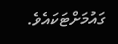ގައުމަށްޓަކައެވެ.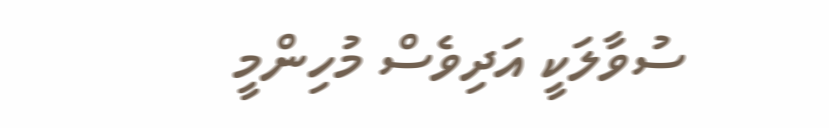ސުވާލަކީ އަދިވެސް މުހިންމީ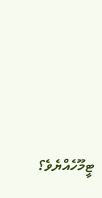ޓީމޫހެއްޔެވެ؟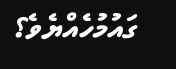ގައުމުހެއްޔެވެ؟